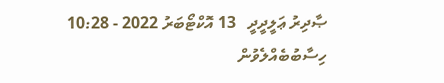ޞާދިރު ޢަލީދީދީ   13 އޮކްޓޯބަރު 2022 - 10:28
ހިސާބުބެއްލެވުން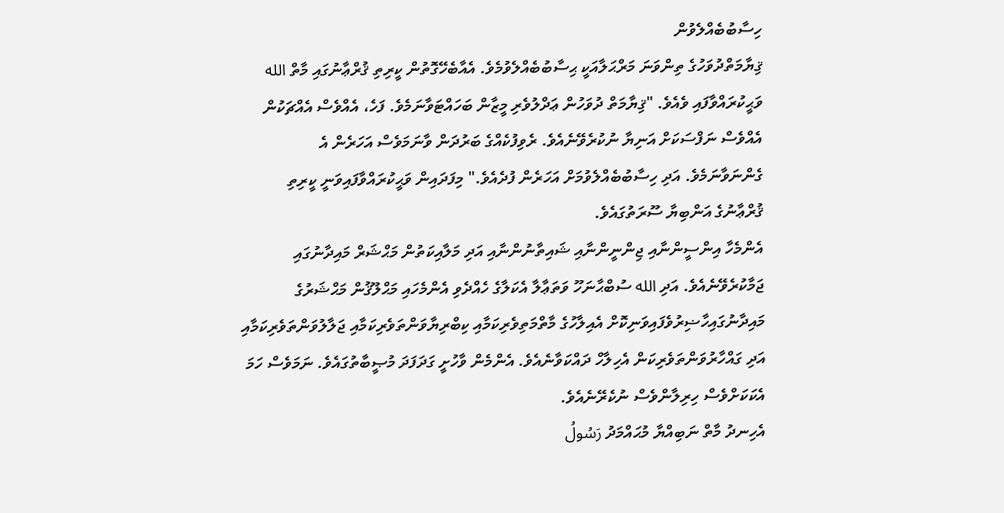ހިސާބުބެއްލެވުން
ޤިޔާމަތްދުވަހުގެ ތިންވަނަ މަރްޙަލާއަކީ ޙިސާބުބެއްލެވުމެވެ. އެއާބެހޭގޮތުން ކީރިތި ޤުރްޢާނުގައި މާތް الله ވަޙީކުރައްވާފައި ވެއެވެ. "ޤިޔާމަތް ދުވަހުން ޢަދްލުވެރި މީޒާން ބަހައްޓަވާނަމެވެ. ފަހެ، އެއްވެސް އެއްޗަކުން އެއްވެސް ނަފްސަކަށް އަނިޔާ ނުކުރެވޭނެއެވެ. ރެވިފުކެއްގެ ބަރުދަން ވާނަމަވެސް އަހަރެން އެ ގެންނަވާނަމެވެ. އަދި ހިސާބުބެއްލެވުމަށް އަހަރެން ފުދެއެވެ." މިފަދައިން ވަޙީކުރައްވާފައިވަނީ ކީރިތި ޤުރްޢާނުގެ އަންބިޔާ ސޫރަތުގައެވެ.
އެންމެހާ އިންސީންނާއި ޖިންނީންނާއި ޝައިތާނުންނާއި އަދި މަލާއިކަތުން މަޙްޝަރް މައިދާނުގައި ޖަމާކުރެވޭނެއެވެ. އަދި الله ސުބްޙާނަހޫ ވަތަޢާލާ އެކަލާގެ ހެއްދެވި އެންމެހައި މަޙްލޫޤުން މަޙްޝަރުގެ މައިދާނުގައިހާޟިރުވެފައިވަނިކޮށް އެއިލާހުގެ މާތްމަތިވެރިކަމާއި ކިބްރިޔާވަންތަވެރިކަމާއި ޖަލާލުވަންތަވެރިކަމާއި އަދި ގައްހާރުވަންތަވެރިކަން އެހިލާހް ދައްކަވާނެއެވެ. އެންމެން ވާހުށީ ގަދަފަދަ މުޞީބާތުގައެވެ. ނަމަވެސް ހަމަ އެކަކަށްވެސް ހިރިލާންވެސް ނުކެރޭނެއެވެ.
އެހިނދު މާތް ނަބިއްޔާ މުޙައްމަދު رَسُولُ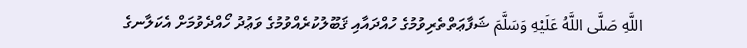اللَّهِ صَلَّى اللَّهُ عَلَيْهِ وَسَلَّمَ ޝަފާޢަތްތެރިވުމުގެ ހުއްދައާއި ޤަބޫލުކުރެއްވުމުގެ ވަޢުދު ހޯއްދެވުމަށް އެކަލާނގެ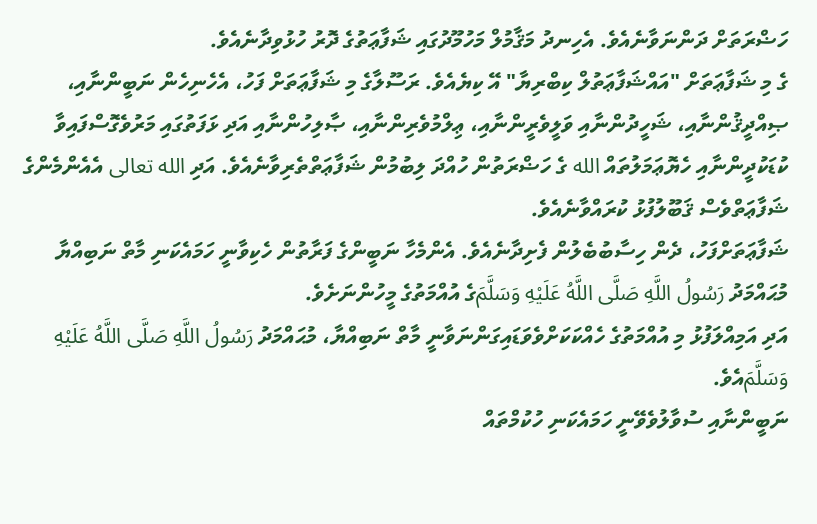ހަޟްރަތަށް ދަންނަވާނެއެވެ. އެހިނދު މަޤާމުލް މަހުމޫދުގައި ޝަފާޢަތުގެ ދޮރު ހުޅުވިދާނެއެވެ.
ގެ މި ޝަފާޢަތަށް "އައްޝަފާޢަތުލް ކިބްރިޔާ" އޭ ކިޔެއެވެ. ރަސޫލާގެ މި ޝަފާޢަތަށް ފަހު، އެހެނިހެން ނަބީންނާއި، ޞިއްދީޤުންނާއި، ޝަހީދުންނާއި ވަލީވެރީންނާއި، ޢިލްމުވެރިންނާއި، ޞާލިހުންނާއި އަދި ޅަފަތުގައި މަރުވެގޮސްފައިވާ ކުޑަކުދީންނާއި ހެޔޮޢަމަލުތައް الله ގެ ހަޟްރަތުން ހުއްދަ ލިބުމުން ޝަފާޢަތްތެރިވާނެއެވެ. އަދި الله تعالى އެއެންމެންގެ ޝަފާޢަތްވެސް ޤަބޫލުފުޅު ކުރައްވާނެއެވެ.
ޝަފާޢަތަށްފަހު، ދެން ހިސާބުބެލުން ފެށިދާނެއެވެ. އެންމެހާ ނަބީންގެ ފަރާތުން ހެކިވާނީ ހަމައެކަނި މާތް ނަބިއްޔާ މުޙައްމަދު رَسُولُ اللَّهِ صَلَّى اللَّهُ عَلَيْهِ وَسَلَّمَގެ އުއްމަތުގެ މީހުންނަށެވެ.
އަދި އަމިއްލަފުޅު މި އުއްމަތުގެ ހެއްކަކަށްވެވަޑައިގަންނަވާނީ މާތް ނަބިއްޔާ، މުޙައްމަދު رَسُولُ اللَّهِ صَلَّى اللَّهُ عَلَيْهِ وَسَلَّمَއެވެ.
ނަބީންނާއި ސުވާލުވެވޭނީ ހަމައެކަނި ހުކުމްތައް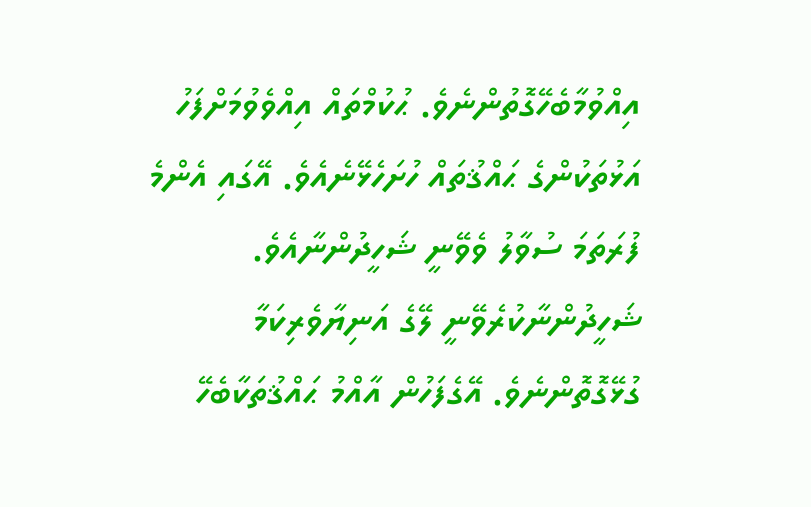އިއްވުމާބެހޭގޮތުންނެވެ. ޙުކުމްތައް އިއްވެވުމަށްފަހު އަޅުތަކުންގެ ޙައްޤުތައް ހުށަހެޅޭނެއެވެ. އޭގައި އެންމެ ފުރަތަމަ ސުވާލު ވެވޭނީ ޝަހީދުންނާއެވެ. ޝަހީދުންނާކުރެވޭނީ ލޭގެ އަނިޔާވެރިކަމާ ގުޅޭގޮތޮންނެވެ. އޭގެފަހުން އާއްމު ޙައްޤުތަކާބެހޭ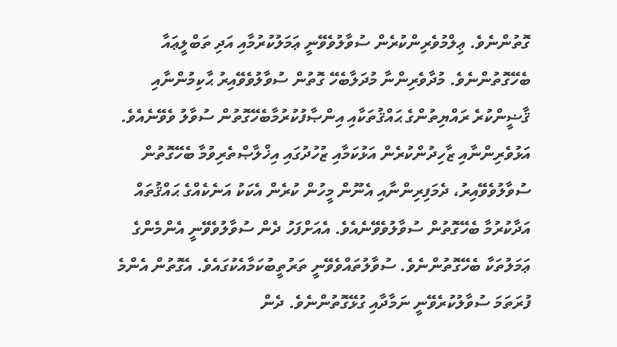ގޮތުންނެވެ. ޢިލްމުވެރިންކުރެން ސުވާލުވެވޭނީ ޢަމަލުކުރުމާއި އަދި ތަބްލީޢައާ ބެހޭގޮތުންނެވެ. މުދާވެރިންނާ މުދަލާބެހޭ ގޮތުން ސުވާލުވެވޭއިރު ޙާކިމުންނާއި ޤާޟީންކުރެ ރައްޔިތުންގެ ޙައްޤުތަކާއި އިންޞާފުކުރުމާބެހޭގޮތުން ސުވާލު ވެވޭނެއެވެ. އަޅުވެރިންނާއި ޒާހިދުންކުރެން އަޅުކަމާއި ޒުހުދުގައި އިޚްލާޞްތެރިވުމާ ބެހޭގޮތުން ސުވާލުވެވޭއިރު، ދެމަފިރިންނާއި އެނޫން މީހުން ކުރެން އެކަކު އަނެކެއްގެ ޙައްޤުތައް އަދާކުރުމާ ބެހޭގޮތުން ސުވާލުވެވޭނެއެވެ. އެއަށްފަހު ދެން ސުވާލުވެވޭނީ އެންމެންގެ ޢަމަލުތަކާ ބެހޭގޮތުންނެވެ. ސުވާލުތައްވެވޭނީ ތަރުތީބުކަމާއެކުގައެވެ. އެގޮތުން އެންމެ ފުރަތަމަ ސުވާލުކުރެވޭނީ ނަމާދާއި ގުޅޭގޮތުންނެވެ. ދެން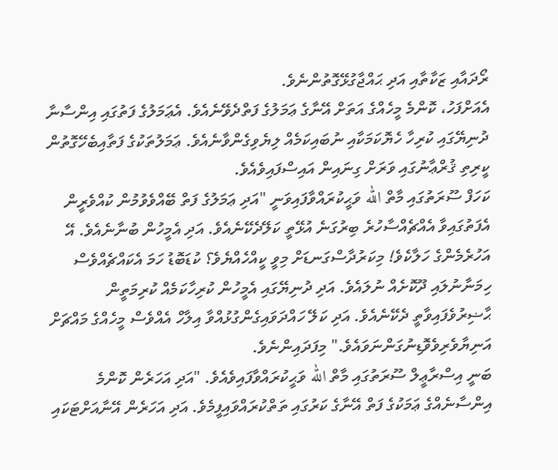ރޯދައާއި ޒަކާތާއި އަދި ޙައްޖާގުޅޭގޮތުންނެވެ.
އެއަށްފަހު، ކޮންމެ މީހެއްގެ އަތަށް އޭނާގެ ޢަމަލުގެ ފަތްދެވޭނެއެވެ. އެޢަމަލުގެ ފަތުގައި އިންސާނާ ދުނިޔޭގައި ކުރިހާ ހެޔޮކަމަކާއި ނުބައިކަމެއް ލިޔެވިގެންވާނެއެވެ. ޢަމަލުތަކުގެ ފަތާއިބެހޭގޮތުން ކީރިތި ޤުރްޢާނުގައި ވަރަށް ގިނައިން އައިސްފައިވެއެވެ.
ކަހަފް ސޫރަތުގައި މާތް الله ވަޙީކުރައްވާފައިވަނީ "އަދި ޢަމަލުގެ ފަތް ބޭއްވެވުމުން ކުއްވެރީން އެފަތުގައިވާ އެއްޗެއްސާހުރެ ބިރުގަނެ އުޅޭތީ ކަލޭދެކޭނެއެވެ. އަދި އެމީހުން ބުނާނެއެވެ. އޭ އަހުރެމެންގެ ހަލާކެވެ! މިކަރުދާސްގަނޑަށް މިވީ ކީއްހެއްޔެވެ؟ ކުޑަބޮޑު ހަމަ އެކައްޗެއްވެސް ހިމަނާނުލައި ދޫކޮށެއް ނުލައެވެ. އަދި ދުނިޔޭގައި އެމީހުން ކުރިހާކަމެއް ކުރިމަތީން ޙާޟިރުވެފައިވާތީ ދެކޭނެއެވެ. އަދި ކަލޭ ހައްދަވައިގެންގުޅުއްވާ އިލާހް އެއްވެސް މީހެއްގެ މައްޗަށް އަނިޔާވެރިވެވޮޑިނުގަންނަވައެވެ." މިފަދައިންނެވެ.
ބަނީ އިސްރާޢީލް ސޫރަތުގައި މާތް الله ވަޙީކުރައްވާފައިވެއެވެ. "އަދި އަހަރެން ކޮންމެ އިންސާނެއްގެ ޢަމަކުގެ ފަތް އޭނާގެ ކަރުގައި ތަތްކުރައްވައިފީމެވެ. އަދި އަހަރެން އޭނާއަށްޓަކައި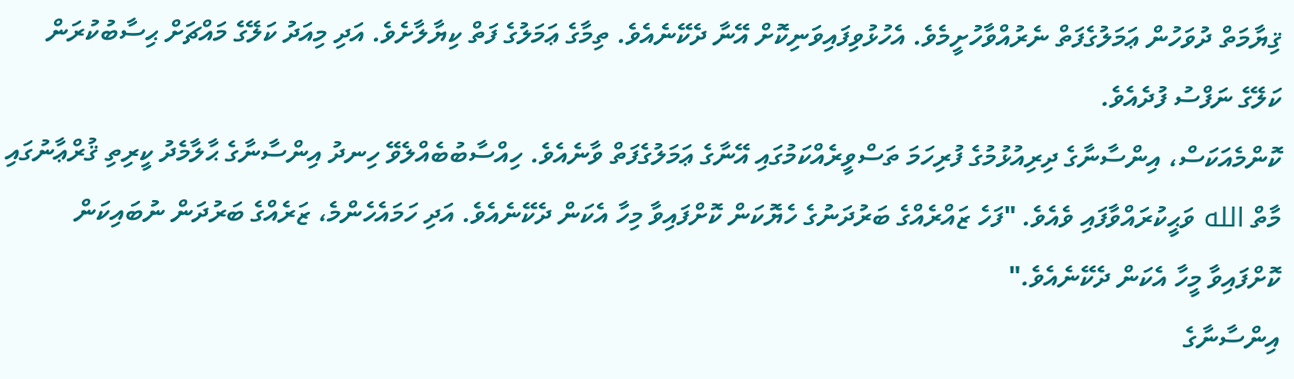ޤިޔާމަތް ދުވަހުން ޢަމަލުގެފަތް ނެރުއްވާހުށީމެވެ. އެހުޅުވިފައިވަނިކޮށް އޭނާ ދެކޭނެއެވެ. ތިމާގެ ޢަމަލުގެ ފަތް ކިޔާލާށެވެ. އަދި މިއަދު ކަލޭގެ މައްޗަށް ޙިސާބުކުރަން ކަލޭގެ ނަފްސު ފުދެއެވެ.
ކޮންމެއަކަސް، އިންސާނާގެ ދިރިއުޅުމުގެ ފުރިހަމަ ތަސްވީރެއްކަމުގައި އޭނާގެ ޢަމަލުގެފަތް ވާނެއެވެ. ހިއްސާބުބެއްލެވޭ ހިނދު އިންސާނާގެ ޙާލާމެދު ކީރިތި ޤުރްޢާނުގައި މާތް الله ވަޙީކުރައްވާފައި ވެއެވެ. "ފަހެ ޒައްރެއްގެ ބަރުދަނުގެ ހެޔޮކަން ކޮށްފައިވާ މިހާ އެކަން ދެކޭނެއެވެ. އަދި ހަމައެހެންމެ، ޒަރެއްގެ ބަރުދަން ނުބައިކަން ކޮށްފައިވާ މީހާ އެކަން ދެކޭނެއެވެ."
އިންސާނާގެ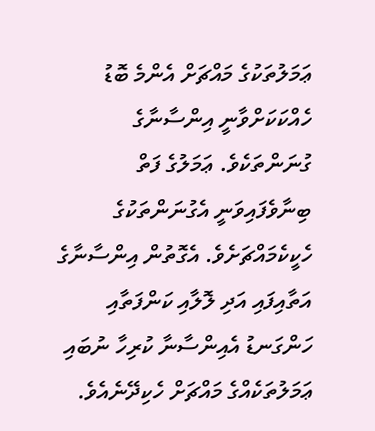ޢަމަލުތަކުގެ މައްޗަށް އެންމެ ބޮޑު ހެއްކަކަށްވާނީ އިންސާނާގެ ގުނަންތަކެވެ. ޢަމަލުގެ ފަތް ބިނާވެފައިވަނީ އެގުނަންތަކުގެ ހެކީކެމައްޗަށެވެ. އެގޮތުން އިންސާނާގެ އަތާއިފައި އަދި ލޮލާއި ކަންފަތާއި ހަންގަނޑު އެއިންސާނާ ކުރިހާ ނުބައި ޢަމަލުތަކެއްގެ މައްޗަށް ހެކިދޭނެއެވެ.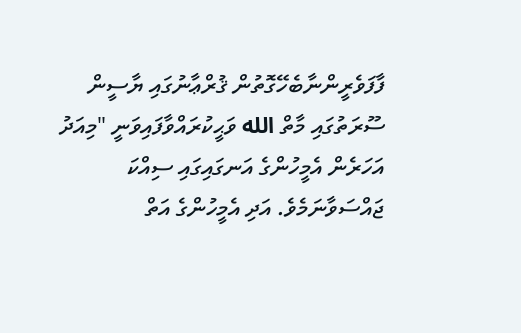ފާފަވެރީންނާބެހޭގޮތުން ޤުރްޢާނުގައި ޔާސީން ސޫރަތުގައި މާތް الله ވަޙީކުރައްވާފައިވަނީ "މިއަދު އަހަރެން އެމީހުންގެ އަނގައިގައި ސިއްކަ ޖައްސަވާނަމެވެ. އަދި އެމީހުންގެ އަތް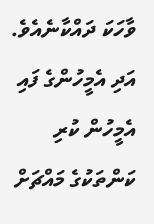ވާހަކަ ދައްކާނެއެވެ. އަދި އެމީހުންގެ ފައި އެމީހުން ކުރި ކަންތަކުގެ މައްޗަށް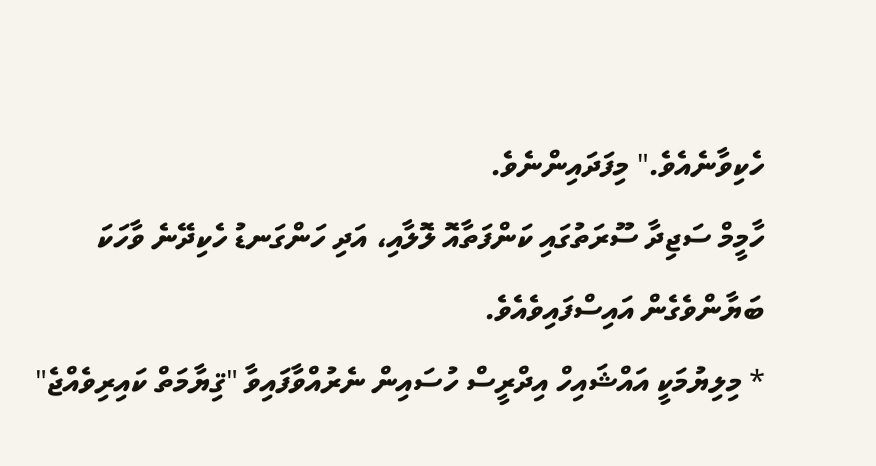ހެކިވާނެއެވެ." މިފަދައިންނެވެ.
ހާމީމް ސަޖިދާ ސޫރަތުގައި ކަންފަތާއޮ ލޮލާއި، އަދި ހަންގަނޑު ހެކިދޭނެ ވާހަކަ ބަޔާންވެގެން އައިސްފައިވެއެވެ.
* މިލިޔުމަކީ އައްޝައިހް އިދްރީސް ހުސައިން ނެރުއްވާފައިވާ "ޤިޔާމަތް ކައިރިވެއްޖެ"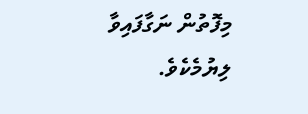މިފޮތުން ނަގާފައިވާ ލިޔުމެކެވެ.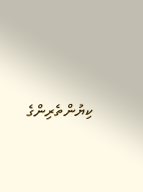ކިޔުންތެރިންގެ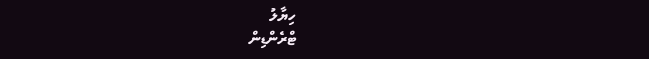ހިޔާލު
ޓްރެންޑިން